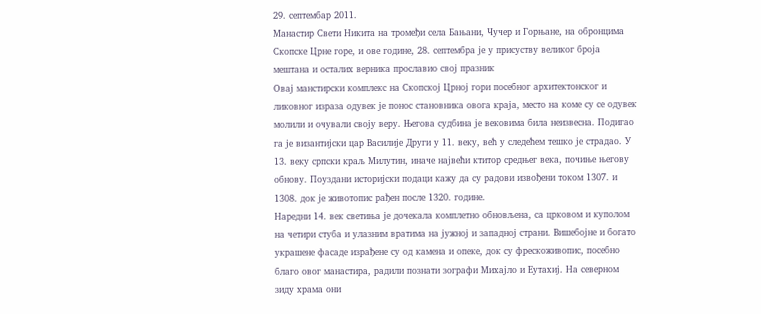29. септембар 2011.
Манастир Свети Никита на тромеђи села Бањани, Чучер и Горњане, на обронцима Скопске Црне горе, и ове године, 28. септембра је у присуству великог броја мештана и осталих верника прославио свој празник
Овај манстирски комплекс на Скопској Црној гори посебног архитектонског и ликовног израза одувек је понос становника овога краја, место на коме су се одувек молили и очували своју веру. Његова судбина је вековима била неизвесна. Подигао га је византијски цар Василије Други у 11. веку, већ у следећем тешко је страдао. У 13. веку српски краљ Милутин, иначе највећи ктитор средњег века, почиње његову обнову. Поуздани историјски подаци кажу да су радови извођени током 1307. и 1308. док је животопис рађен после 1320. године.
Наредни 14. век светиња је дочекала комплетно обновљена, са црковом и куполом на четири стуба и улазним вратима на јужној и западној страни. Вишебојне и богато украшене фасаде израђене су од камена и опеке, док су фрескоживопис, посебно благо овог манастира, радили познати зографи Михајло и Еутахиј. На северном зиду храма они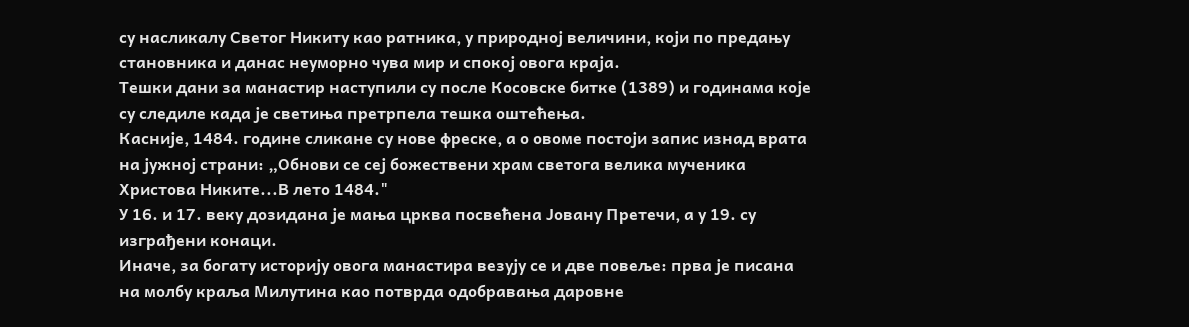су насликалу Светог Никиту као ратника, у природној величини, који по предању становника и данас неуморно чува мир и спокој овога краја.
Тешки дани за манастир наступили су после Косовске битке (1389) и годинама које су следиле када је светиња претрпела тешка оштећења.
Касније, 1484. године сликане су нове фреске, а о овоме постоји запис изнад врата на јужној страни: „Обнови се сеј божествени храм светога велика мученика Христова Никите...В лето 1484."
У 16. и 17. веку дозидана је мања црква посвећена Јовану Претечи, а у 19. су изграђени конаци.
Иначе, за богату историју овога манастира везују се и две повеље: прва је писана на молбу краља Милутина као потврда одобравања даровне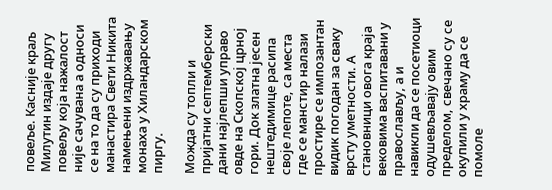повеље. Касније краљ Милутин издаје другу повељу која нажалост није сачувана а односи се на то да су приходи манастира Свети Никита намењени издржавању монаха у Хиландарском пиргу.

Можда су топли и пријатни септемберски дани најлепши управо овде на Скопској црној гори. Док златна јесен нештедимице расипа своје лепоте, са места где се манстир налази простире се импозантан видик погодан за сваку врсту уметности. А становници овога краја вековима васпитавани у православљу, а и навикли да се посетиоци одушевљавају овим пределом, свечано су се окупили у храму да се помоле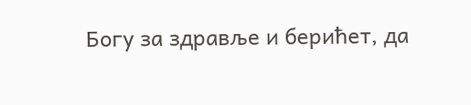Богу за здравље и берићет, да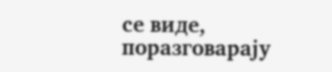се виде, поразговарају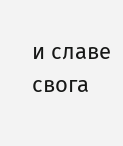и славе свога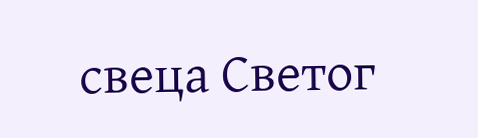свеца Светог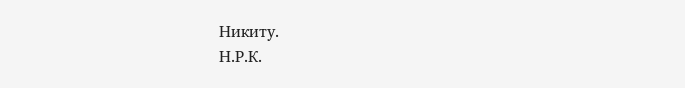Никиту.
Н.Р.К.